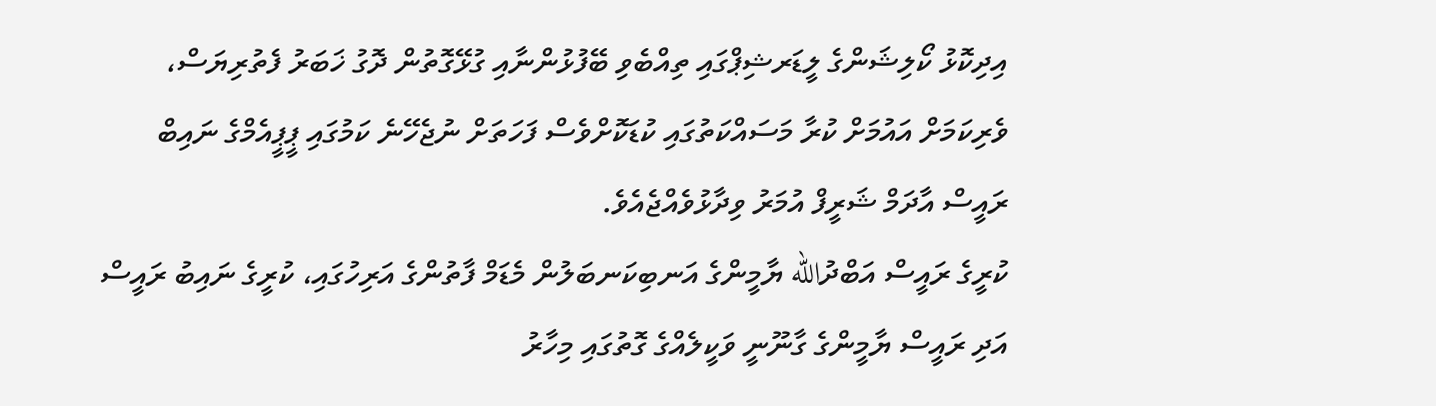އިދިކޮޅު ކޯލިޝަންގެ ލީޑަރޝިޕްގައި ތިއްބެވި ބޭފުޅުންނާއި ގުޅޭގޮތުން ދޮގު ޚަބަރު ފެތުރިޔަސް، ވެރިކަމަށް އައުމަށް ކުރާ މަސައްކަތުގައި ކުޑަކޮށްވެސް ފަހަތަށް ނުޖެހޭނެ ކަމުގައި ޕީޕީއެމްގެ ނައިބް ރައީސް އާދަމް ޝަރީފް އުމަރު ވިދާޅުވެއްޖެއެވެ.
ކުރީގެ ރައީސް އަބްދުالله ޔާމީންގެ އަނބިކަނބަލުން މެޑަމް ފާތުންގެ އަރިހުގައި، ކުރީގެ ނައިބު ރައީސް އަދި ރައީސް ޔާމީންގެ ގާނޫނީ ވަކީލެއްގެ ގޮތުގައި މިހާރު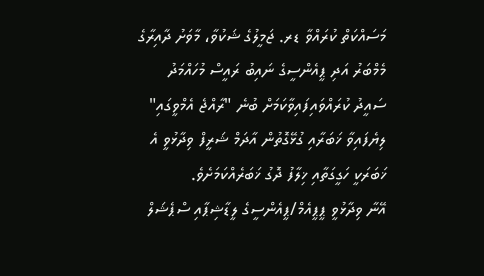މަސައްކަތް ކުރައްވާ ޑރ. ޖަމީލުގެ ޝަކުވާ، މާވަށު ދާއިރާގެ މެމްބަރު އަދި ޕީއެންސީގެ ނައިބު ރައީސް މުހައްމަދު ސައީދު ކުރައްވައިފައިވާކަމަށް ބުނެ "ރާއްޖެ އެމްވީގައި" ލިޔެފައިވާ ޚަބަރާއި ގުޅޭގޮތުން އާދަމް ޝަރީފް ވިދާޅުވީ އެ ޚަބަރަކީ ހަގީގަތާއި ޚިލާފު ދޮގު ޚަބަރެއްކަމަށެވެ.
އޭނާ ވިދާޅުވީ ޕީޕީއެމް/ޕީއެންސީގެ ލީޑާޝިޕާއި ސްޕެޝަލް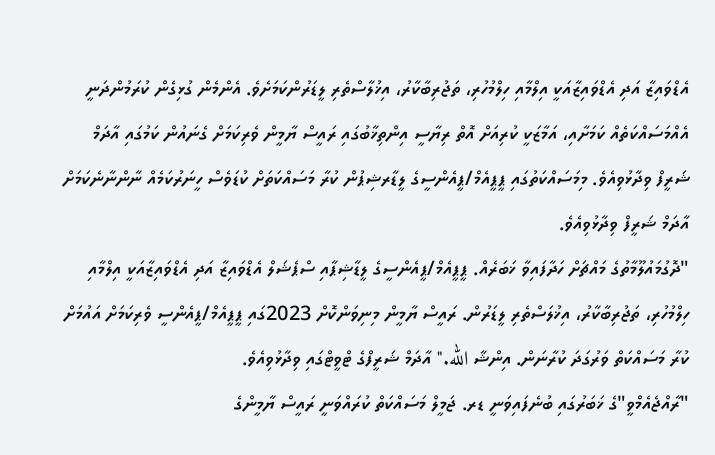އެޑްވައިޒާ އަދި އެޑްވައިޒާއަކީ އިލްމާއި ހިލްމުހުރި، ތަޖުރިބާކާރު، އިޚުލާސްތެރި ލީޑަރުންކަމަށެވެ. އެންމެން ގުޅިގެން ކުރަމުންދަނީ އެއްމަސައްކަތެއް ކަމަށާއި، އަމާޒަކީ ކުރިއަށް އޮތް ރިޔާސީ އިންތިޚާބުގައި ރައީސް ޔާމީން ވެރިކަމަށް ގެނައުން ކަމުގައި އާދަމް ޝަރީފް ވިދާޅުވިއެވެ. މިމަސައްކަތުގައި ޕީޕީއެމް/ޕީއެންސީގެ ލީޑާރޝިޕުން ކުރާ މަސައްކަތަށް ކުޑަވެސް ހީނަރުކަމެއް ނާންނާނެކަމަށް އާދަމް ޝަރީފް ވިދާޅުވިއެވެ.
"ދޮގުމައުލޫމާތުގެ މައްޗަށް ހަދާފައިވާ ޚަބަރެއް. ޕީޕީއެމް/ޕީއެންސީގެ ލީޑާޝިޕާއި ސްޕެޝަލް އެޑްވައިޒާ އަދި އެޑްވައިޒާއަކީ އިލްމާއި ހިލްމުހުރި، ތަޖުރިބާކާރު، އިޚުލަސްތެރި ލީޑަރުން. ރައީސް ޔާމީން މިނިވަންކޮށް 2023ގައި ޕީޕީއެމް/ޕީއެންސީ ވެރިކަމަށް އައުމަށް ކުރާ މަސައްކަތް ވަރުގަދަ ކުރާނަން. އިންޝާ الله." އާދަމް ޝަރީފްގެ ޓްވީޓްގައި ވިދާޅުވިއެވެ.
"ރާއްޖެއެމްވީ"ގެ ޚަބަރުގައި ބުނެފައިވަނީ ޑރ. ޖަމީލް މަސައްކަތް ކުރައްވަނީ ރައީސް ޔާމީންގެ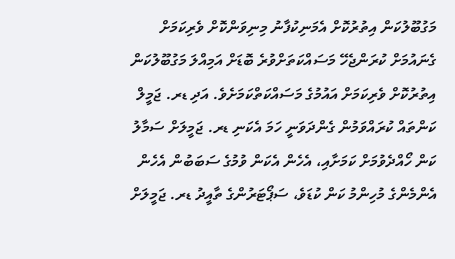މަގުބޫލުކަން އިތުރުކޮށް އެމަނިކުފާނު މިނިވަންކޮށް ވެރިކަމަށް ގެނައުމަށް ކުރަންޖެހޭ މަސައްކަތަށްވުރެ ބޮޑަށް އަމިއްލަ މަގުބޫލުކަން އިތުރުކޮށް ވެރިކަމަށް އައުމުގެ މަސައްކަތްކަމަށެވެ. އަދި ޑރ. ޖަމީލް ކަންތައް ކުރައްވަމުން ގެންދަވަނީ ހަމަ އެކަނި ޑރ. ޖަމީލަށް ސަމާލު ކަން ހޯއްދެވުމަށް ކަމަށާއި، އެހެން އެކަން ވުމުގެ ސަބަބުން އެހެން އެންމެންގެ މުހިންމު ކަން ކުޑަވެ، ސަޕޯޓަރުންގެ ތާއީދު ޑރ. ޖަމީލަށް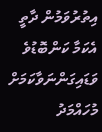އިތުރުވަމުން ދާތީ އެކަމާ ކަންބޮޑުވެ ވަޑައިގަންނަވާކަމަށް މުހައްމަދު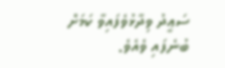ސަޢީދު ވިދާޅުވެފައިވާ ކަމަށް ބުނެފައި ވެއެވެ.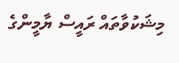މިޝަކުވާތައް ރައީސް ޔާމީންގެ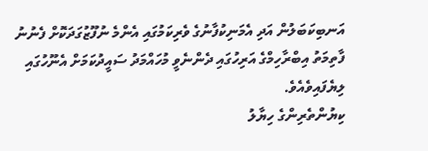އަނބިކަބަލުން އަދި އެމަނިކުފާނުގެ ވެރިކަމުގައި އެންމެ ނުފޫޒުގަދަކޮށް ފެނުނު ފާތިމަތު އިބްރާހިމްގެ އަރިހުގައި ދެންނެވީ މުހައްމަދު ސައީދުކަމަށް އެނޫހުގައި ލިޔެފައިވެއެވެ.
ކިޔުންތެރިންގެ ހިޔާލު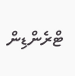ޓްރެންޑިން